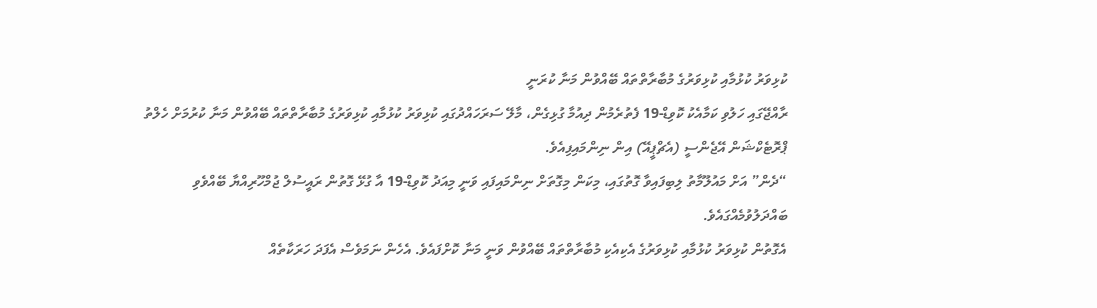ކުޅިވަރު ކުޅުމާއި ކުޅިވަރުގެ މުބާރާތްތައް ބޭއްވުން މަނާ ކުރަނީ
ރާއްޖޭގައި ހަލުވި ކަމާއެކު ކޮވިޑް-19 ފެތުރެމުން ދިއުމާ ގުޅިގެން، މާލޭ ސަރަހައްދުގައި ކުޅިވަރު ކުޅުމާއި ކުޅިވަރުގެ މުބާރާތްތައް ބޭއްވުން މަނާ ކުރުމަށް ހެލްތު ޕްރޮޓެކްޝަން އޭޖެންސީ (އެޗްޕީއޭ) އިން ނިންމައިފިއެވެ.
“ދެން” އަށް މައުލޫމާތު ލިބިފައިވާ ގޮތުގައި، މިކަން މިގޮތަށް ނިންމައިފައި ވަނީ މިއަދު ކޮވިޑް-19 އާ ގުޅޭ ގޮތުން ރައީސުލް ޖުމްހޫރިއްޔާ ބޭއްވެވި ބައްދަލުވުމެއްގައެވެ.
އެގޮތުން ކުޅިވަރު ކުޅުމާއި ކުޅިވަރުގެ އެކިއެކި މުބާރާތްތައް ބޭއްވުން ވަނީ މަނާ ކޮށްފައެވެ. އެހެން ނަމަވެސް އެފަދަ ހަރަކާތެއް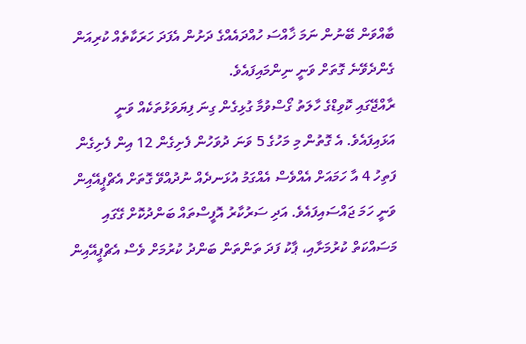ބާއްވަން ބޭނުން ނަމަ ޚާއްސަ ހުއްދައެއްގެ ދަށުން އެފަދަ ހަރަކާތެއް ކުރިއަން ގެންދެވޭނެ ގޮތަށް ވަނީ ނިންމައިފައެވެ.
ރާއްޖޭގައި ކޮވިޑްގެ ހާލަތު ގޯސްވުމާ ގުޅިގެން ގިނަ ފިޔަވަޅުތަކެއް ވަނީ އަޅައިފައެވެ. އެ ގޮތުން މި މަހުގެ 5 ވަނަ ދުވަހުން ފެށިގެން 12 އިން ފެށިގެން ފަތިހު 4 އާ ހަމައަށް އެއްވެސް އެއްގަމު އުޅަނދެއް ނުދުއްވޭ ގޮތަށް އެޗްޕީއޭއިން ވަނީ ހަމަ ޖައްސައިފައެވެ. އަދި ސަރުކާރު އޮފީސްތައް ބަންދުކޮށް ގޭގައި މަސައްކަތް ކުރުމަށާއި، ޕާކު ފަދަ ތަންތަން ބަންދު ކުރުމަށް ވެސް އެޗްޕީއޭއިން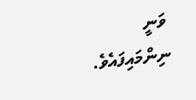ވަނީ ނިންމައިފައެވެ.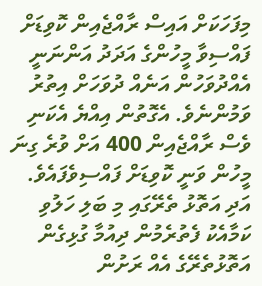މިފަހަކަށް އައިސް ރާއްޖެއިން ކޮވިޑަށް ފައްސިވާ މީހުންގެ އަދަދު އަންނަނީ އެއްދުވަހުން އަނެއް ދުވަހަށް އިތުރު ވަމުންނެވެ. އެގޮތުން އިއްޔެ އެކަނި ވެސް ރާއްޖެއިން 400 އަށް ވުރެ ގިނަ މީހުން ވަނީ ކޮވިޑަށް ފައްސިވެފައެވެ. އަދި އަތޮޅު ތެރޭގައި މި ބަލި ހަލުވި ކަމާއެކު ފެތުރެމުން ދިއުމާ ގުޅިގެން އަތޮޅުތެރޭގެ އެއް ރަށުން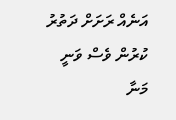އަނެއް ރަށަށް ދަތުރު ކުރުން ވެސް ވަނީ މަނާ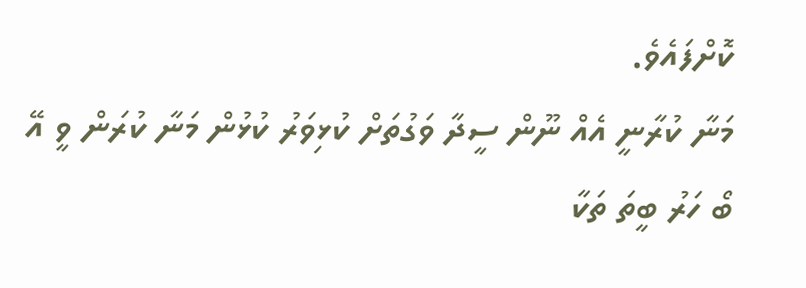ކޮށްފައެވެ.
މަނާ ކުރާނީ އެއް ނޫން ސީދާ ވަގުތަށް ކުޅިވަރު ކުޅުން މަނާ ކުރަން ވީ އޭ ބޯ ހަރު ބީތަ ތަކާ